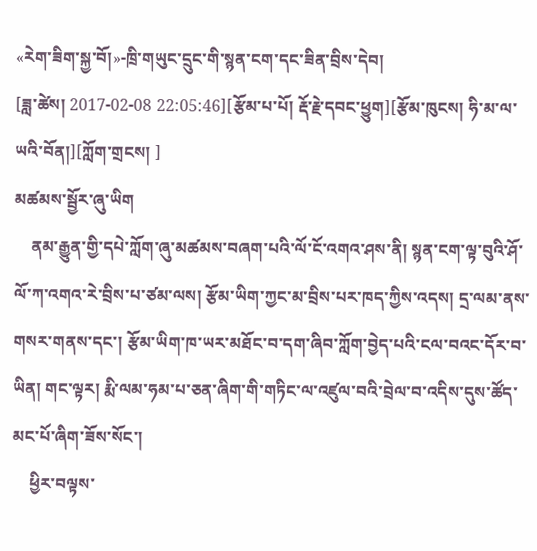«རེག་ཟིག་སྐྱ་བོ།»-ཁྲི་གཡུང་དྲུང་གི་སྙན་ངག་དང་ཟིན་བྲིས་དེབ།
[ཟླ་ཚེས། 2017-02-08 22:05:46][རྩོམ་པ་པོ། རྡོ་རྗེ་དབང་ཕྱུག][རྩོམ་ཁུངས། ཧི་མ་ལ་ཡའི་བོན།][ཀློག་གྲངས། ]
མཚམས་སྦྱོར་ཞུ་ཡིག
    ནམ་རྒྱུན་གྱི་དཔེ་ཀློག་ཞུ་མཚམས་བཞག་པའི་ལོ་ངོ་འགའ་ཤས་ནི། སྙན་ངག་ལྟ་བུའི་ཤོ་ལོ་ཀ་འགའ་རེ་བྲིས་པ་ཙམ་ལས། རྩོམ་ཡིག་ཀྱང་མ་བྲིས་པར་ཁད་ཀྱིས་འདས། དྲ་ལམ་ནས་གསར་གནས་དང་། རྩོམ་ཡིག་ཁ་ཡར་མཐོང་བ་དག་ཞིབ་ཀློག་བྱེད་པའི་ངལ་བའང་དོར་བ་ཡིན། གང་ལྟར། རྨི་ལམ་ཧམ་པ་ཅན་ཞིག་གི་གཏིང་ལ་འཛུལ་བའི་བྲེལ་བ་འདིས་དུས་ཚོད་མང་པོ་ཞིག་ཟོས་སོང་།
    ཕྱིར་བལྟས་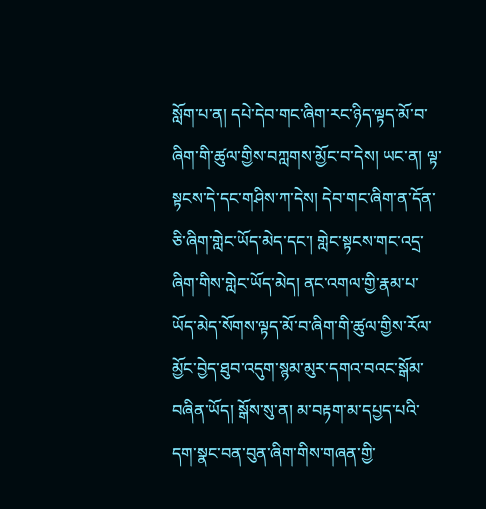སློག་པ་ན། དཔེ་དེབ་གང་ཞིག་རང་ཉིད་ལྟད་མོ་བ་ཞིག་གི་ཚུལ་གྱིས་བཀླགས་མྱོང་བ་དེས། ཡང་ན། ལྟ་སྟངས་དེ་དང་གཤིས་ཀ་དེས། དེབ་གང་ཞིག་ན་དོན་ཅི་ཞིག་གླེང་ཡོད་མེད་དང་། གླེང་སྟངས་གང་འདྲ་ཞིག་གིས་གླེང་ཡོད་མེད། ནང་འགལ་གྱི་རྣམ་པ་ཡོད་མེད་སོགས་ལྟད་མོ་བ་ཞིག་གི་ཚུལ་གྱིས་རོལ་མྱོང་བྱེད་ཐུབ་འདུག་སྙམ་མུར་དགའ་བའང་སྒོམ་བཞིན་ཡོད། སྒོས་སུ་ན། མ་བརྟག་མ་དཔྱད་པའི་དག་སྣང་བན་བུན་ཞིག་གིས་གཞན་གྱི་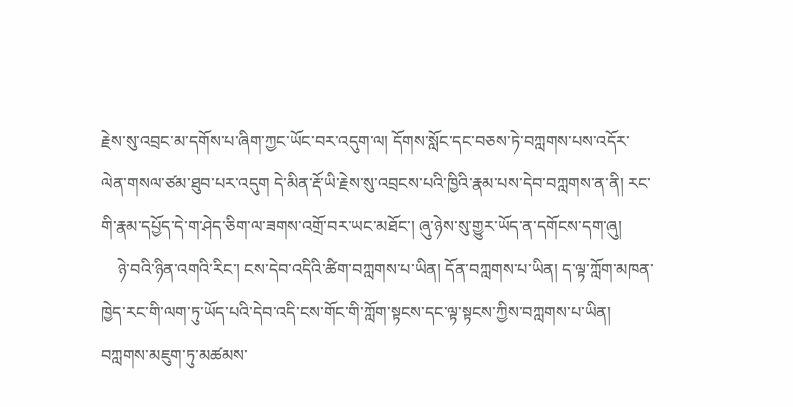རྗེས་སུ་འབྲང་མ་དགོས་པ་ཞིག་ཀྱང་ཡོང་བར་འདུག་ལ། དོགས་སློང་དང་བཅས་ཏེ་བཀླགས་པས་འདོར་ལེན་གསལ་ཙམ་ཐུབ་པར་འདུག དེ་མིན་རྡོ་ཡི་རྗེས་སུ་འབྲངས་པའི་ཁྱིའི་རྣམ་པས་དེབ་བཀླགས་ན་ནི། རང་གི་རྣམ་དཔྱོད་དེ་ག་ཤེད་ཅིག་ལ་ཟགས་འགྲོ་བར་ཡང་མཐོང་། ཞུ་ཉེས་སུ་གྱུར་ཡོད་ན་དགོངས་དག་ཞུ།
    ཉེ་བའི་ཉིན་འགའི་རིང་། ངས་དེབ་འདིའི་ཚིག་བཀླགས་པ་ཡིན། དོན་བཀླགས་པ་ཡིན། ད་ལྟ་ཀློག་མཁན་ཁྱེད་རང་གི་ལག་ཏུ་ཡོད་པའི་དེབ་འདི་ངས་གོང་གི་ཀློག་སྟངས་དང་ལྟ་སྟངས་ཀྱིས་བཀླགས་པ་ཡིན། བཀླགས་མཇུག་ཏུ་མཚམས་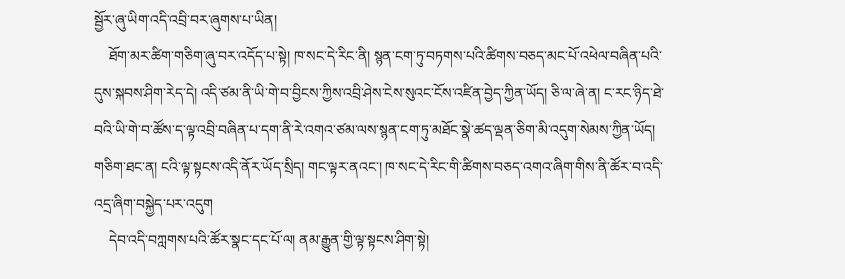སྦྱོར་ཞུ་ཡིག་འདི་འབྲི་བར་ཞུགས་པ་ཡིན།
    ཐོག་མར་ཚིག་གཅིག་ཞུ་བར་འདོད་པ་སྟེ། ཁ་སང་དེ་རིང་ནི། སྙན་ངག་ཏུ་བཏགས་པའི་ཚིགས་བཅད་མང་པོ་འཕེལ་བཞིན་པའི་དུས་སྐབས་ཤིག་རེད་དེ། འདི་ཙམ་ནི་ཡི་གེ་བ་བྱིངས་ཀྱིས་འབྲི་ཤེས་ངེས་སུའང་ངོས་འཛིན་བྱེད་ཀྱིན་ཡོད། ཅི་ལ་ཞེ་ན། ང་རང་ཉིད་ཐེ་བའི་ཡི་གེ་བ་ཚོས་ད་ལྟ་འབྲི་བཞིན་པ་དག་ནི་རེ་འགའ་ཙམ་ལས་སྙན་ངག་ཏུ་མཐོང་སྣེ་ཚད་ལྡན་ཅིག་མི་འདུག་སེམས་ཀྱིན་ཡོད། གཅིག་ཐང་ན། ངའི་ལྟ་སྟངས་འདི་ནོར་ཡོད་སྲིད། གང་ལྟར་ནའང་། ཁ་སང་དེ་རིང་གི་ཚིགས་བཅད་འགའ་ཞིག་གིས་ནི་ཚོར་བ་འདི་འདྲ་ཞིག་བསྐྱེད་པར་འདུག
    དེབ་འདི་བཀླགས་པའི་ཚོར་སྣང་དང་པོ་ལ། ནམ་རྒྱུན་གྱི་ལྟ་སྟངས་ཤིག་སྟེ།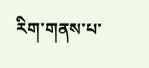རིག་གནས་པ་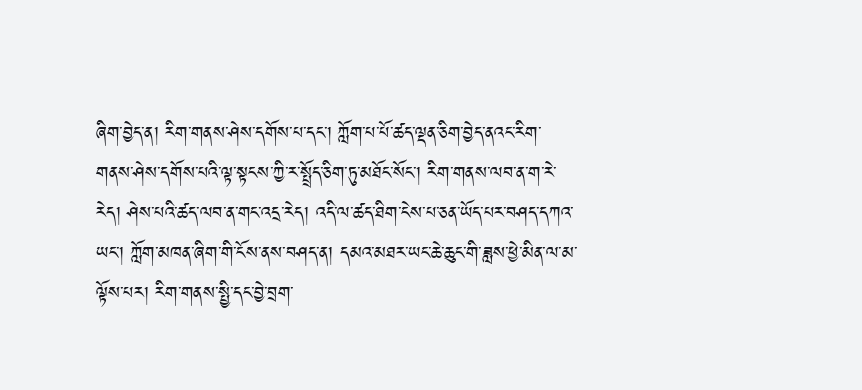ཞིག་བྱེད་ན། རིག་གནས་ཤེས་དགོས་པ་དང་། ཀློག་པ་པོ་ཚད་ལྡན་ཅིག་བྱེད་ནའང་རིག་གནས་ཤེས་དགོས་པའི་ལྟ་སྟངས་ཀྱི་ར་སྤྲོད་ཅིག་ཏུ་མཐོང་སོང་། རིག་གནས་ལབ་ན་ག་རེ་རེད། ཤེས་པའི་ཚད་ལབ་ན་གང་འདྲ་རེད། འདི་ལ་ཚད་ཐིག་ངེས་པ་ཅན་ཡོད་པར་བཤད་དཀའ་ཡང་། ཀློག་མཁན་ཞིག་གི་ངོས་ནས་བཤད་ན། དམའ་མཐར་ཡང་ཆེ་ཆུང་གི་ཟླས་ཕྱེ་མིན་ལ་མ་ལྟོས་པར། རིག་གནས་སྤྱི་དང་བྱེ་བྲག་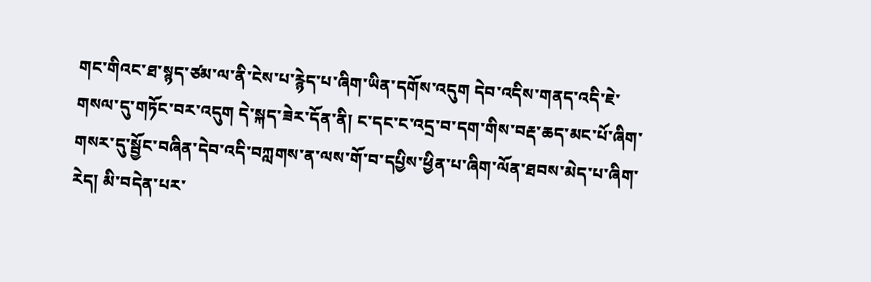གང་གིའང་ཐ་སྙད་ཙམ་ལ་ནི་ངེས་པ་རྙེད་པ་ཞིག་ཡིན་དགོས་འདུག དེབ་འདིས་གནད་འདི་ཇེ་གསལ་དུ་གཏོང་བར་འདུག དེ་སྐད་ཟེར་དོན་ནི། ང་དང་ང་འདྲ་བ་དག་གིས་བརྡ་ཆད་མང་པོ་ཞིག་གསར་དུ་སྦྱོང་བཞིན་དེབ་འདི་བཀླགས་ན་ལས་གོ་བ་དཔྱིས་ཕྱིན་པ་ཞིག་ལོན་ཐབས་མེད་པ་ཞིག་རེད། མི་བདེན་པར་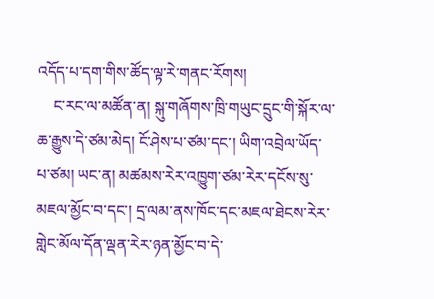འདོད་པ་དག་གིས་ཚོད་ལྟ་རེ་གནང་རོགས།
    ང་རང་ལ་མཚོན་ན། སྐུ་གཞོགས་ཁྲི་གཡུང་དྲུང་གི་སྐོར་ལ་ཆ་རྒྱུས་དེ་ཙམ་མེད། ངོ་ཤེས་པ་ཙམ་དང་། ཡིག་འབྲེལ་ཡོད་པ་ཙམ། ཡང་ན། མཚམས་རེར་འཁྱུག་ཙམ་རེར་དངོས་སུ་མཇལ་མྱོང་བ་དང་། དྲ་ལམ་ནས་ཁོང་དང་མཇལ་ཐེངས་རེར་གླེང་མོལ་དོན་ལྡན་རེར་ཉན་མྱོང་བ་དེ་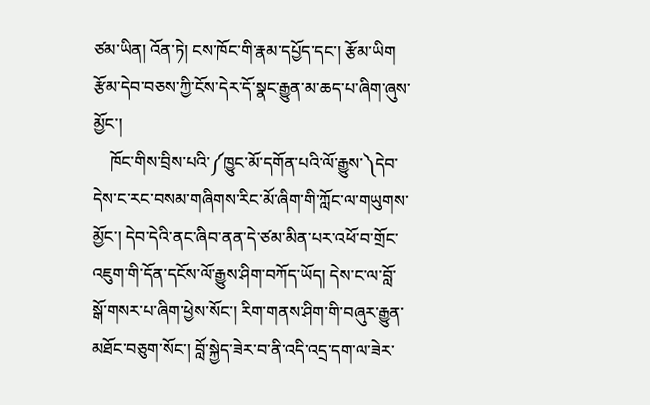ཙམ་ཡིན། འོན་ཏེ། ངས་ཁོང་གི་རྣམ་དཔྱོད་དང་། རྩོམ་ཡིག རྩོམ་དེབ་བཅས་ཀྱི་ངོས་དེར་དོ་སྣང་རྒྱུན་མ་ཆད་པ་ཞིག་ཞུས་མྱོང་།
    ཁོང་གིས་བྲིས་པའི་༼ཁྱུང་མོ་དགོན་པའི་ལོ་རྒྱུས་༽དེབ་དེས་ང་རང་བསམ་གཞིགས་རིང་མོ་ཞིག་གི་ཀློང་ལ་གཡུགས་མྱོང་། དེབ་དེའི་ནང་ཞིབ་ནན་དེ་ཙམ་མིན་པར་འཕོ་བ་གྲོང་འཇུག་གི་དོན་དངོས་ལོ་རྒྱུས་ཤིག་བཀོད་ཡོད། དེས་ང་ལ་བློ་སྒོ་གསར་པ་ཞིག་ཕྱེས་སོང་། རིག་གནས་ཤིག་གི་བཞུར་རྒྱུན་མཐོང་བཅུག་སོང་། བློ་སྐྱེད་ཟེར་བ་ནི་འདི་འདྲ་དག་ལ་ཟེར་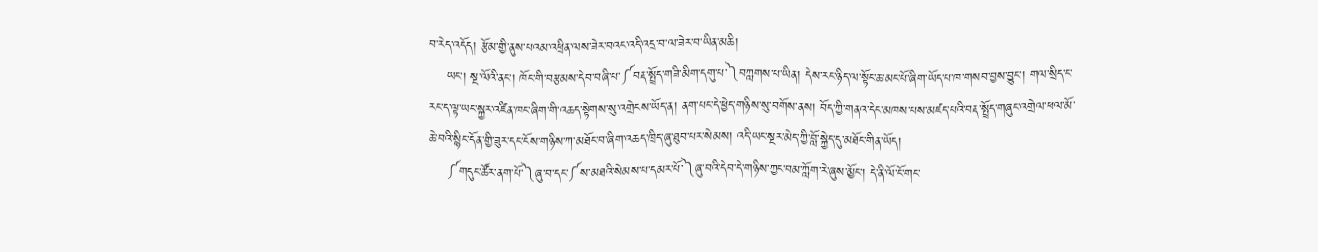བ་རེད་འདོད། རྩོམ་གྱི་ནུས་པའམ་འཕྲིན་ལས་ཟེར་བའང་འདི་འདྲ་བ་ལ་ཟེར་བ་ཡིན་མཆི།
    ཡང་། སྔ་ལོའི་ནང་། ཁོང་གི་བརྩམས་དེབ་བཞི་པ་༼བརྡ་སྤྲོད་གཟི་མིག་དགུ་པ་༽བཀླགས་པ་ཡིན། དེས་རང་ཉིད་ལ་སྟོང་ཆ་མང་པོ་ཞིག་ཡོད་པ་ཁ་གསབ་བྱས་བྱུང་། གལ་སྲིད་ང་རང་ད་ལྟ་ཡང་སྐྱར་འཛིན་ཁང་ཞིག་གི་འཆད་སྟེགས་སུ་འགྲེངས་ཡོད་ན། ནག་པང་དེ་ཕྱེད་གཉིས་སུ་བགོས་ནས། བོད་ཀྱི་གནའ་དེང་མཁས་པས་མཛད་པའི་བརྡ་སྤྲོད་གཞུང་འགྲེལ་ཕལ་མོ་ཆེ་བའི་སྙིང་དོན་གྱི་ཟུར་དང་ངོས་གཉིས་ཀ་མཐོང་བ་ཞིག་འཆད་ཁྲིད་ཞུ་ཐུབ་པར་སེམས། འདི་ཡང་སྔར་མེད་ཀྱི་བློ་སྐྱེད་དུ་མཐོང་གིན་ཡོད།
    ༼གདུང་ཚོར་ནག་པོ་༽ཞུ་བ་དང་༼ས་མཐའི་སེམས་པ་དམར་པོ་༽ཞུ་བའི་དེབ་དེ་གཉིས་ཀྱང་བམ་ཀློག་རེ་ཞུས་མྱོང་། དེ་ནི་ལོ་ངོ་གང་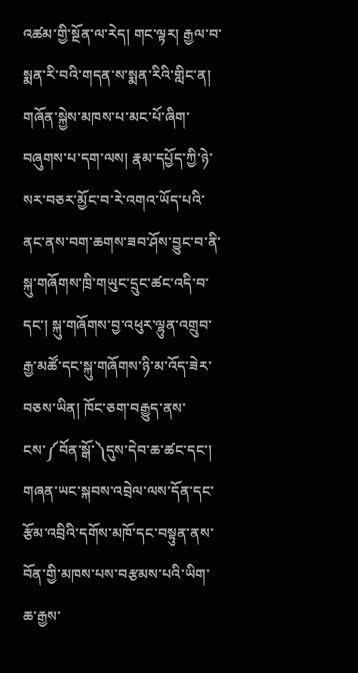འཚམ་གྱི་སྔོན་ལ་རེད། གང་ལྟར། རྒྱལ་བ་སྨན་རི་བའི་གདན་ས་སྨན་རིའི་གླིང་ན། གཞོན་སྐྱེས་མཁས་པ་མང་པོ་ཞིག་བཞུགས་པ་དག་ལས། རྣམ་དཔྱོད་ཀྱི་ཉེ་སར་བཅར་མྱོང་བ་རེ་འགའ་ཡོད་པའི་ནང་ནས་བག་ཆགས་ཟབ་ཤོས་བྱུང་བ་ནི་སྐུ་གཞོགས་ཁྲི་གཡུང་དྲུང་ཚང་འདི་བ་དང་། སྐུ་གཞོགས་བྱ་འཕུར་ལྷུན་འགྲུབ་རྒྱ་མཚོ་དང་སྐུ་གཞོགས་ཉི་མ་འོད་ཟེར་བཅས་ཡིན། ཁོང་ཅག་བརྒྱུད་ནས་ངས་༼བོན་སྒོ་༽དུས་དེབ་ཆ་ཚང་དང་། གཞན་ཡང་སྐབས་འབྲེལ་ལས་དོན་དང་རྩོམ་འབྲིའི་དགོས་མཁོ་དང་བསྟུན་ནས་བོན་གྱི་མཁས་པས་བརྩམས་པའི་ཡིག་ཆ་རྒྱས་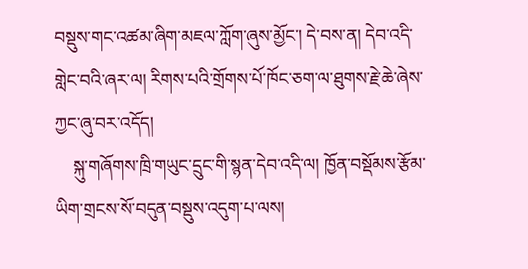བསྡུས་གང་འཚམ་ཞིག་མཇལ་ཀློག་ཞུས་མྱོང་། དེ་བས་ན། དེབ་འདི་གླེང་བའི་ཞར་ལ། རིགས་པའི་གྲོགས་པོ་ཁོང་ཅག་ལ་ཐུགས་རྗེ་ཆེ་ཞེས་ཀྱང་ཞུ་བར་འདོད།
    སྐུ་གཞོགས་ཁྲི་གཡུང་དྲུང་གི་སྙན་དེབ་འདི་ལ། ཁྱོན་བསྡོམས་རྩོམ་ཡིག་གྲངས་སོ་བདུན་བསྡུས་འདུག་པ་ལས།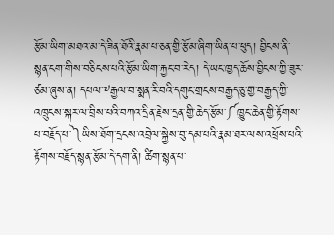རྩོམ་ཡིག་མཐའ་མ་དེ་ཟིན་ཐོའི་རྣམ་པ་ཅན་གྱི་རྩོམ་ཞིག་ཡིན་པ་ཕུད། བྱིངས་ནི་སྙན་ངག་གིས་བཅིངས་པའི་རྩོམ་ཡིག་རྐྱང་བ་རེད། དེ་ཡང་ཁྱད་ཆོས་བྱིངས་ཀྱི་ཟུར་ཙམ་ཞུས་ན། དཔལ་༸རྒྱལ་བ་སྨན་རི་བའི་དགུང་གྲངས་བརྒྱད་ཅུ་གྱ་བརྒྱད་ཀྱི་འཁྲུངས་སྐར་ལ་བྲིས་པའི་བཀའ་དྲིན་རྗེས་དྲན་གྱི་ཆེད་རྩོམ་༼ཁྱུང་ཆེན་གྱི་རྟོགས་པ་བརྗོད་པ་༽ཡིས་ཐོག་དྲངས་འབྲེལ་སྐྱེས་བུ་དམ་པའི་རྣམ་ཐར་ལས་འཕྲོས་པའི་རྟོགས་བརྗོད་སྙན་རྩོམ་དེ་དག་ནི། ཚིག་སྙན་པ་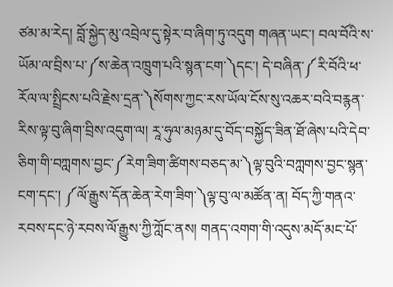ཙམ་མ་རེད། བློ་སྐྱེད་མུ་འབྲེལ་དུ་སྟེར་བ་ཞིག་ཏུ་འདུག གཞན་ཡང་། བལ་བོའི་ས་ཡོམ་ལ་བྲིས་པ་༼ས་ཆེན་འཁྲུག་པའི་སྙན་ངག་༽དང་། དེ་བཞིན་༼རི་བོའི་ཕ་རོལ་ལ་སྤྲིངས་པའི་རྗེས་དྲན་༽སོགས་ཀྱང་རས་ཡོལ་ངོས་སུ་འཆར་བའི་བརྙན་རིས་ལྟ་བུ་ཞིག་བྲིས་འདུག་ལ། རཱ་ཧུལ་མཉམ་དུ་བོད་བསྐྱོད་ཟིན་ཐོ་ཞེས་པའི་དེབ་ཅིག་གི་བཀླགས་བྱང་༼རེག་ཟིག་ཚིགས་བཅད་མ་༽ལྟ་བུའི་བཀླགས་བྱང་སྙན་ངག་དང་། ༼ལོ་རྒྱུས་དོན་ཆེན་རེག་ཟིག་༽ལྟ་བུ་ལ་མཚོན་ན། བོད་ཀྱི་གནའ་རབས་དང་ཉེ་རབས་ལོ་རྒྱུས་ཀྱི་ཀློང་ནས། གནད་འགག་གི་འདུས་མདོ་མང་པོ་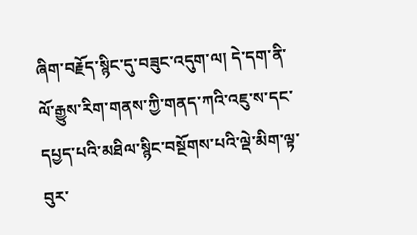ཞིག་བརྗོད་སྙིང་དུ་བཟུང་འདུག་ལ། དེ་དག་ནི་ལོ་རྒྱུས་རིག་གནས་ཀྱི་གནད་ཀའི་འཇུ་ས་དང་དཔྱད་པའི་མཐིལ་སྙིང་བསྔོགས་པའི་ལྡེ་མིག་ལྟ་བུར་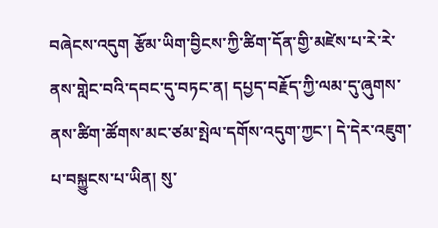བཞེངས་འདུག རྩོམ་ཡིག་བྱིངས་ཀྱི་ཚིག་དོན་གྱི་མཛེས་པ་རེ་རེ་ནས་གླེང་བའི་དབང་དུ་བཏང་ན། དཔྱད་བརྗོད་ཀྱི་ལམ་དུ་ཞུགས་ནས་ཚིག་ཚོགས་མང་ཙམ་སྤེལ་དགོས་འདུག་ཀྱང་། དེ་དེར་འཇུག་པ་བསྐྱུངས་པ་ཡིན། སུ་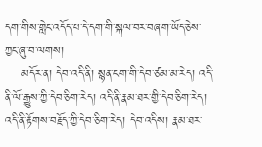དག་གིས་གླེང་འདོད་པ་དེ་དག་གི་སྐལ་བར་བཞག་ཡོད་ཅེས་ཀྱང་ཞུ་བ་ལགས།
    མདོར་ན། དེབ་འདི་ནི། སྙན་ངག་གི་དེབ་ཙམ་མ་རེད། འདི་ནི་ལོ་རྒྱུས་ཀྱི་དེབ་ཅིག་རེད། འདི་ནི་རྣམ་ཐར་གྱི་དེབ་ཅིག་རེད། འདི་ནི་རྟོགས་བརྗོད་ཀྱི་དེབ་ཅིག་རེད། དེབ་འདིས། རྣམ་ཐར་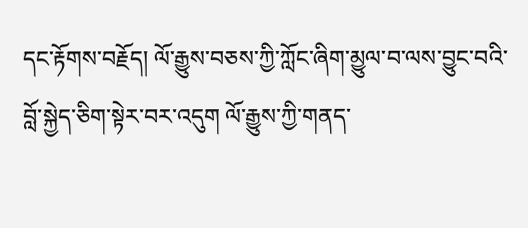དང་རྟོགས་བརྗོད། ལོ་རྒྱུས་བཅས་ཀྱི་ཀློང་ཞིག་མྱུལ་བ་ལས་བྱུང་བའི་བློ་སྐྱེད་ཅིག་སྟེར་བར་འདུག ལོ་རྒྱུས་ཀྱི་གནད་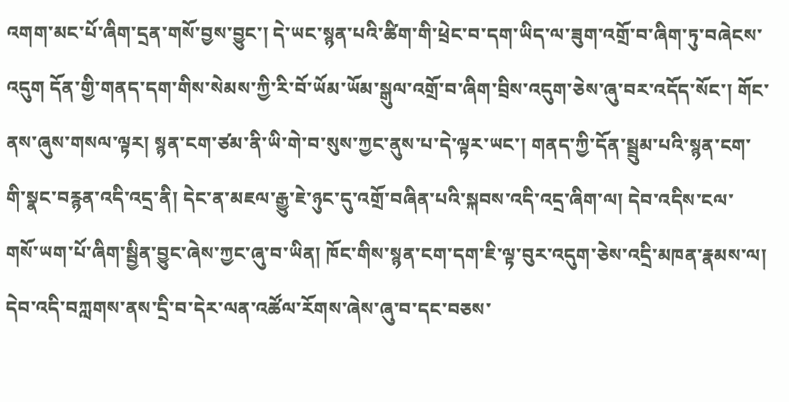འགག་མང་པོ་ཞིག་དྲན་གསོ་བྱས་བྱུང་། དེ་ཡང་སྙན་པའི་ཚིག་གི་ཕྲེང་བ་དག་ཡིད་ལ་ཟུག་འགྲོ་བ་ཞིག་ཏུ་བཞེངས་འདུག དོན་གྱི་གནད་དག་གིས་སེམས་ཀྱི་རི་བོ་ཡོམ་ཡོམ་སྒུལ་འགྲོ་བ་ཞིག་བྲིས་འདུག་ཅེས་ཞུ་བར་འདོད་སོང་། གོང་ནས་ཞུས་གསལ་ལྟར། སྙན་ངག་ཙམ་ནི་ཡི་གེ་བ་སུས་ཀྱང་ནུས་པ་དེ་ལྟར་ཡང་། གནད་ཀྱི་དོན་སྦྲུམ་པའི་སྙན་ངག་གི་སྣང་བརྙན་འདི་འདྲ་ནི། དེང་ན་མཇལ་རྒྱུ་ཇེ་ཉུང་དུ་འགྲོ་བཞིན་པའི་སྐབས་འདི་འདྲ་ཞིག་ལ། དེབ་འདིས་ངལ་གསོ་ཡག་པོ་ཞིག་སྦྱིན་བྱུང་ཞེས་ཀྱང་ཞུ་བ་ཡིན། ཁོང་གིས་སྙན་ངག་དག་ཇི་ལྟ་བུར་འདུག་ཅེས་འདྲི་མཁན་རྣམས་ལ། དེབ་འདི་བཀླགས་ནས་དྲི་བ་དེར་ལན་འཚོལ་རོགས་ཞེས་ཞུ་བ་དང་བཅས་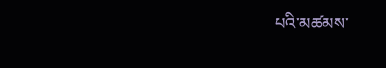པའི་མཚམས་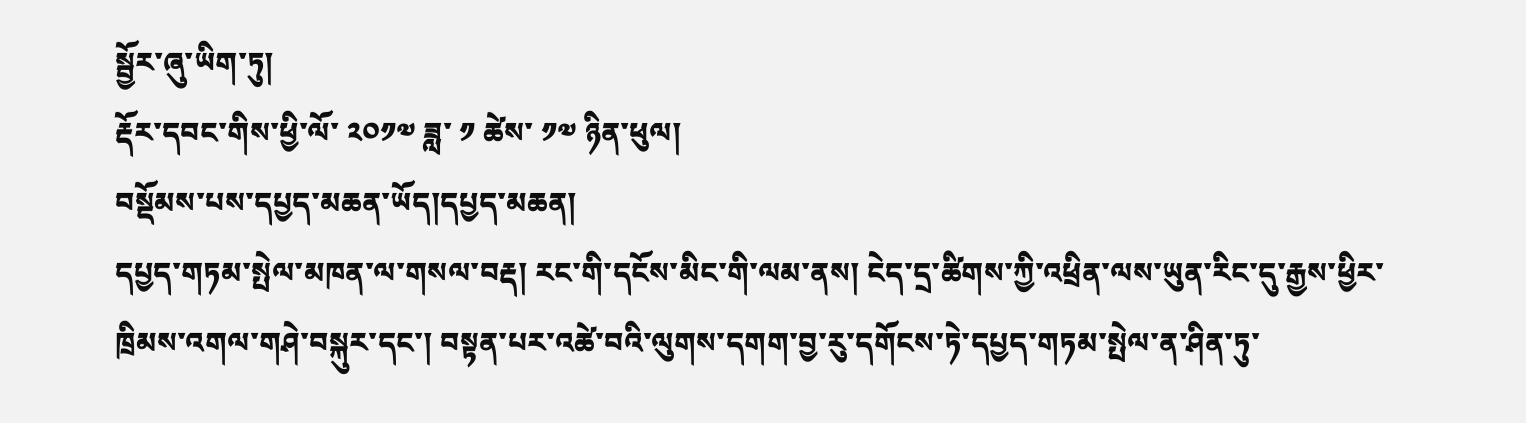སྦྱོར་ཞུ་ཡིག་ཏུ།
རྡོར་དབང་གིས་ཕྱི་ལོ་ ༢༠༡༧ ཟླ་ ༡ ཚེས་ ༡༧ ཉིན་ཕུལ།
བསྡོམས་པས་དཔྱད་མཆན་ཡོད།དཔྱད་མཆན།
དཔྱད་གཏམ་སྤེལ་མཁན་ལ་གསལ་བརྡ། རང་གི་དངོས་མིང་གི་ལམ་ནས། ངེད་དྲ་ཚིགས་ཀྱི་འཕྲིན་ལས་ཡུན་རིང་དུ་རྒྱས་ཕྱིར་ཁྲིམས་འགལ་གཤེ་བསྐུར་དང་། བསྟན་པར་འཚེ་བའི་ལུགས་དགག་བྱ་རུ་དགོངས་ཏེ་དཔྱད་གཏམ་སྤེལ་ན་ཤིན་ཏུ་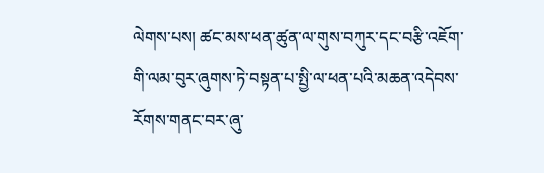ལེགས་པས། ཚང་མས་ཕན་ཚུན་ལ་གུས་བཀུར་དང་བརྩི་འཇོག་གི་ལམ་བུར་ཞུགས་ཏེ་བསྟན་པ་སྤྱི་ལ་ཕན་པའི་མཆན་འདེབས་རོགས་གནང་བར་ཞུ་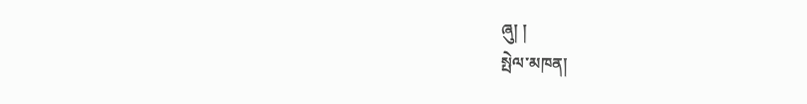ཞུ། །
སྤེལ་མཁན།